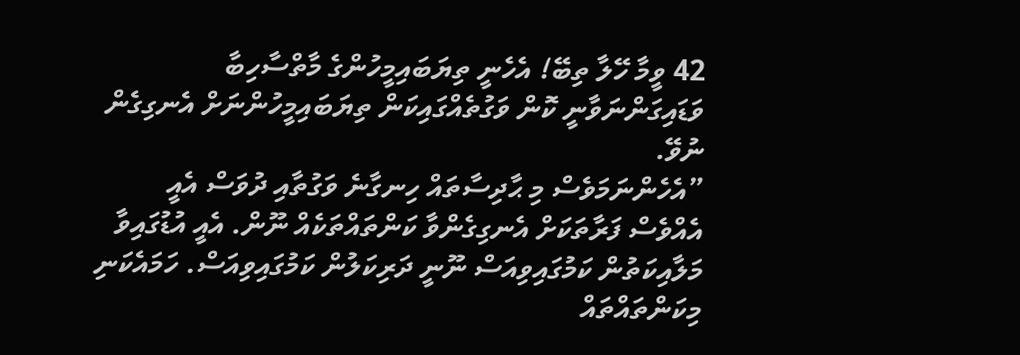42 ވީމާ ހޭލާ ތިބޭ! އެހެނީ ތިޔަބައިމީހުންގެ މާތްސާހިބާ ވަޑައިގަންނަވާނީ ކޮން ވަގުތެއްގައިކަން ތިޔަބައިމީހުންނަށް އެނގިގެން ނުވޭ.
”އެހެންނަމަވެސް މި ޙާދިސާތައް ހިނގާނެ ވަގުތާއި ދުވަސް އެއީ އެއްވެސް ފަރާތަކަށް އެނގިގެންވާ ކަންތައްތަކެއް ނޫން. އެއީ އުޑުގައިވާ މަލާއިކަތުން ކަމުގައިވިއަސް ނޫނީ ދަރިކަލުން ކަމުގައިވިއަސް. ހަމައެކަނި މިކަންތައްތައް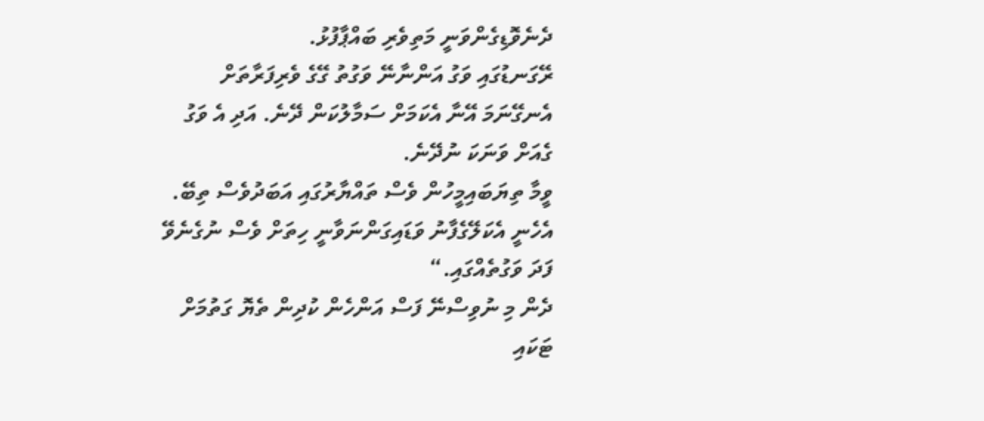ދެނެވޮޑިގެންވަނީ މަތިވެރި ބައްޕާފުޅު.
ރޭގަނޑުގައި ވަގު އަންނާނޭ ވަގުތު ގޭގެ ވެރިފަރާތަށް އެނގޭނަމަ އޭނާ އެކަމަށް ސަމާލުކަން ދޭނެ. އަދި އެ ވަގު ގެއަށް ވަނަކަ ނުދޭނެ.
ވީމާ ތިޔަބައިމީހުން ވެސް ތައްޔާރުގައި އަބަދުވެސް ތިބޭ. އެހެނީ އެކަލޭގެފާނު ވަޑައިގަންނަވާނީ ހިތަށް ވެސް ނުގެނެވޭ ފަދަ ވަގުތެއްގައި.“
ދެން މި ނުވިސްނޭ ފަސް އަންހެން ކުދިން ތެޔޮ ގަތުމަށް ޓަކައި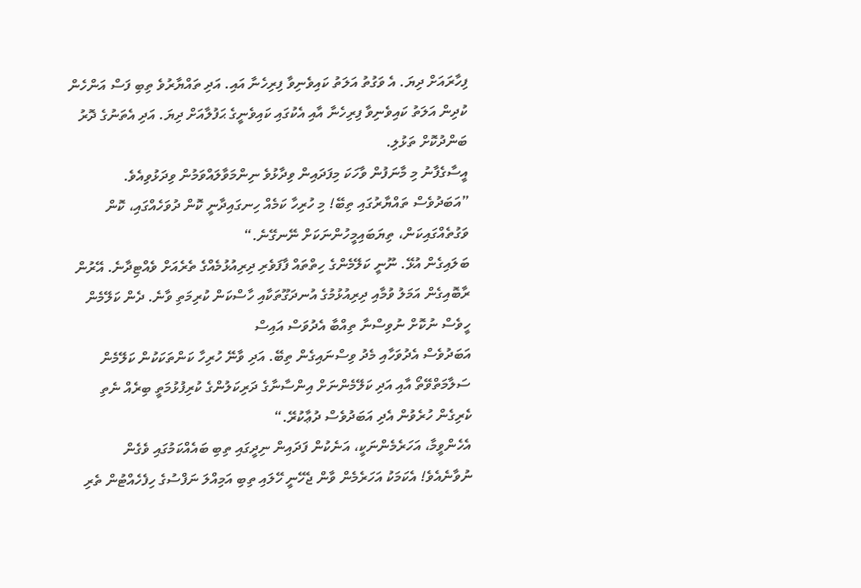ފިހާރައަށް ދިޔަ. އެ ވަގުތު އަލަތު ކައިވެނިވާ ފިރިހެނާ އައި. އަދި ތައްޔާރުވެ ތިބި ފަސް އަންހެން ކުދިން އަލަތު ކައިވެނިވާ ފިރިހެނާ އާއި އެކުގައި ކައިވެނީގެ ޙަފުލާއަށް ދިޔަ. އަދި އެތަނުގެ ދޮރު ބަންދުކޮށް ތަޅުލި.
އީސާގެފާނު މި މާނަފުން ވާހަކަ މިފަދައިން ވިދާޅުވެ ނިންމަވާލައްވަމުން ވިދަޅުވިއެވެ. ”އަބަދުވެސް ތައްޔާރުގައި ތިބޭ! މި ހުރިހާ ކަމެއް ހިނގައިދާނީ ކޮން ދުވަހެއްގައި، ކޮން ވަގުތެއްގައިކަން، ތިޔަބައިމީހުންނަކަށް ނޭނގޭނެ.“
ބަލައިގެން އުޅޭ. ނޫނީ ކަލޭމެންގެ ހިތްތައް ފާފަވެރި ދިރިއުޅުމެއްގެ ތެރެއަށް ވެއްޓިދާނެ. އޭރުން ރާބޮއިގެން އަމަލު ވުމާއި ދިރިއުޅުމުގެ އުނދަގޫތަކާއި ހާސްކަން ކުރިމަތި ވާނެ. ދެން ކަލޭމެން ހީވެސް ނުކޮށް ނުވިސްނާ ތިއްބާ އެދުވަސް އައިސް
އަބަދުވެސް އެދުވަހާއި މެދު ވިސްނައިގެން ތިބޭ. އަދި ވާނޭ ހުރިހާ ކަންތަކަކުން ކަލޭމެން ސަލާމަތްވޭތޯ އާއި އަދި ކަލޭމެންނަށް އިންސާނާގެ ދަރިކަލުންގެ ކުރިފުޅުމަތީ ބިރެއް ނެތި ކެރިގެން ހުރެވުން އެދި އަބަދުވެސް ދުޢާކުރޭ.“
އެހެންވީމާ، އަހަރެމެންނަކީ، އަނެކުން ފަދައިން ނިދީގައި ތިބި ބައެއްކަމުގައި ވެގެން ނުވާނެއެވެ! އެކަމަކު އަހަރެމެން ވާން ޖެހޭނީ ހޭލައި ތިބި އަމިއްލަ ނަފްސުގެ ހިފެހެއްޓުން ތެރި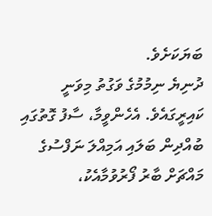ބަޔަކަށެވެ.
ދުނިޔެ ނިމުމުގެ ވަގުތު މިވަނީ ކައިރީގައެވެ. އެހެންވީމާ، ސާފު ގޮތުގައި ބުއްދިން ބަލައި އަމިއްލަ ނަފްސުގެ މައްޗަށް ބާރު ފޯރުވުމާއެކު،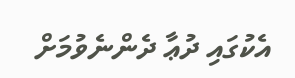އެކުގައި ދުޢާ ދެންނެވުމަށް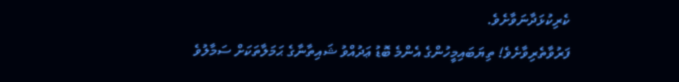ކެރިކުޅަދާނަވާށެވެ.
ފަރުވާތެރިވާށެވެ! ތިޔަބައިމީހުންގެ އެންމެ ބޮޑު ޢަދުއްވު ޝައިތާނާގެ ޙަމަލާތަކަށް ސަމާލުވެ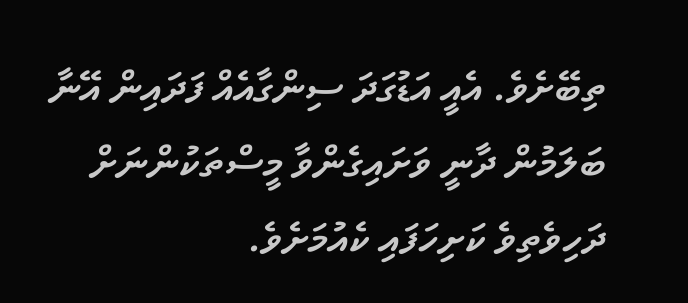ތިބޭށެވެ. އެއީ އަޑުގަދަ ސިންގާއެއް ފަދައިން އޭނާ ބަލަމުން ދާނީ ވަށައިގެންވާ މީސްތަކުންނަށް ދަހިވެތިވެ ކަށިހަފައި ކެއުމަށެވެ.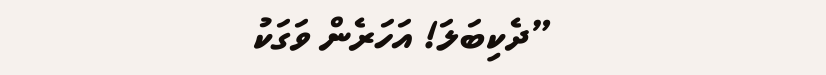”ދެކިބަލަ! އަހަރެން ވަގަކު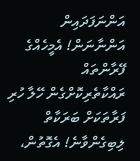އަންނަފަދައިން އަންނާނަން! އެމީހެއްގެ ފޭރާންތައް ރައްކާތެރިކޮށްގެން ހޭލާ ހުރި ފަރާތަކަށް ބަރަކާތް ލިބިގެންވާނެ! އެގޮތުން،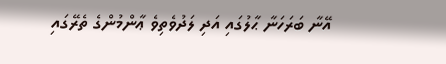އޭނާ ބަރަހަނާ ޙާލުގައި އަދި ލަދުވެތިވެ ޢާންމުންގެ ތެރޭގައި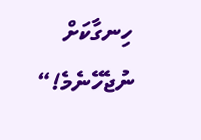ހިނގާކަށް ނުޖެހޭނެމެ!“